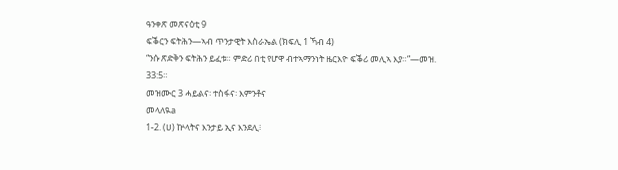ዓንቀጽ መጽናዕቲ 9
ፍቕርን ፍትሕን—ኣብ ጥንታዊት እስራኤል (ክፍሊ 1 ኻብ 4)
“ንሱ ጽድቅን ፍትሕን ይፈቱ። ምድሪ በቲ የሆዋ ብተኣማንነት ዜርእዮ ፍቕሪ መሊኣ እያ።”—መዝ. 33:5።
መዝሙር 3 ሓይልና፡ ተስፋና፡ እምንቶና
መላለዪa
1-2. (ሀ) ኵላትና እንታይ ኢና እንደሊ፧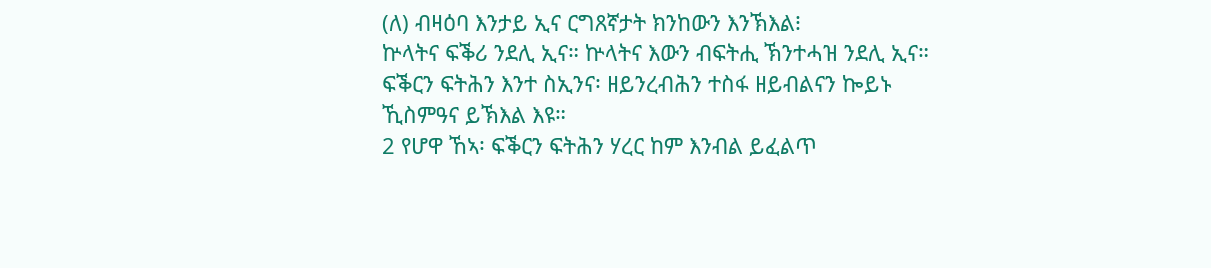(ለ) ብዛዕባ እንታይ ኢና ርግጸኛታት ክንከውን እንኽእል፧
ኵላትና ፍቕሪ ንደሊ ኢና። ኵላትና እውን ብፍትሒ ኽንተሓዝ ንደሊ ኢና። ፍቕርን ፍትሕን እንተ ስኢንና፡ ዘይንረብሕን ተስፋ ዘይብልናን ኰይኑ ኺስምዓና ይኽእል እዩ።
2 የሆዋ ኸኣ፡ ፍቕርን ፍትሕን ሃረር ከም እንብል ይፈልጥ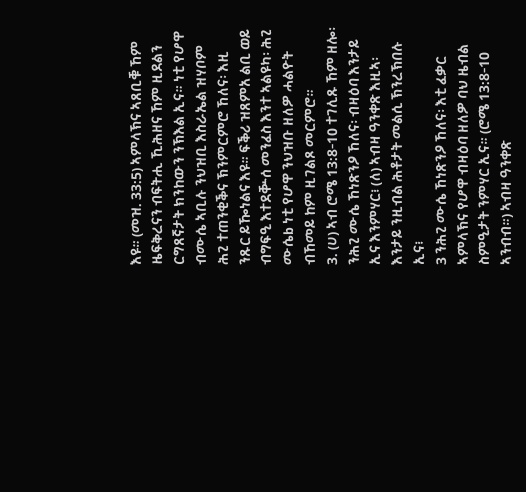እዩ። (መዝ. 33:5) ኣምላኽና ኣጸቢቑ ኸም ዜፍቅረናን ብፍትሒ ኺሕዘና ኸም ዚደልን ርግጸኛታት ክንከውን ንኽእል ኢና። ነቲ የሆዋ ብሙሴ ኣቢሉ ንህዝቢ እስራኤል ዝሃቦም ሕጊ ተጠንቂቕና ኽንምርምሮ ኸለና፡ እዚ ንጹር ይዀነልና እዩ። ፍቕሪ ዝጸምአ ልቢ ወይ ብግፍዒ እተደቝሰ መንፈስ እንተ ኣልዩካ፡ ሕጊ ሙሴb ነቲ የሆዋ ንህዝቡ ዘለዎ ሓልዮት ብኸመይ ከም ዚገልጾ መርምሮ።
3. (ሀ) ኣብ ሮሜ 13:8-10 ተገሊጹ ኸም ዘሎ፡ ንሕጊ ሙሴ ኸነጽንዖ ኸለና፡ ብዛዕባ እንታይ ኢና እንምሃር፧ (ለ) ኣብዛ ዓንቀጽ እዚኣ፡ እንታይ ንዚብል ሕቶታት መልሲ ኽንረኽበሉ ኢና፧
3 ንሕጊ ሙሴ ኸነጽንዖ ኸለና፡ እቲ ፈቃር ኣምላኽና የሆዋ ብዛዕባ ዘለዎ ባህ ዜብል ስምዒታት ንምሃር ኢና። (ሮሜ 13:8-10 ኣንብብ።) ኣብዛ ዓንቀጽ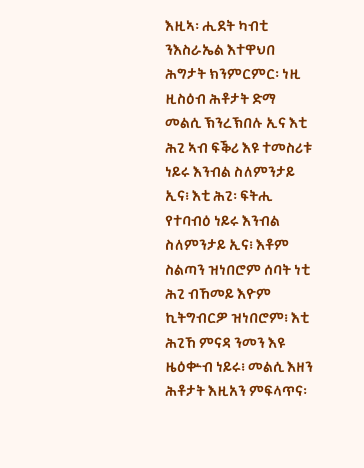እዚኣ፡ ሒደት ካብቲ ንእስራኤል እተዋህበ ሕግታት ክንምርምር፡ ነዚ ዚስዕብ ሕቶታት ድማ መልሲ ኽንረኽበሉ ኢና እቲ ሕጊ ኣብ ፍቕሪ እዩ ተመስሪቱ ነይሩ እንብል ስለምንታይ ኢና፧ እቲ ሕጊ፡ ፍትሒ የተባብዕ ነይሩ እንብል ስለምንታይ ኢና፧ እቶም ስልጣን ዝነበሮም ሰባት ነቲ ሕጊ ብኸመይ እዮም ኪትግብርዎ ዝነበሮም፧ እቲ ሕጊኸ ምናዳ ንመን እዩ ዜዕቍብ ነይሩ፧ መልሲ እዘን ሕቶታት እዚአን ምፍላጥና፡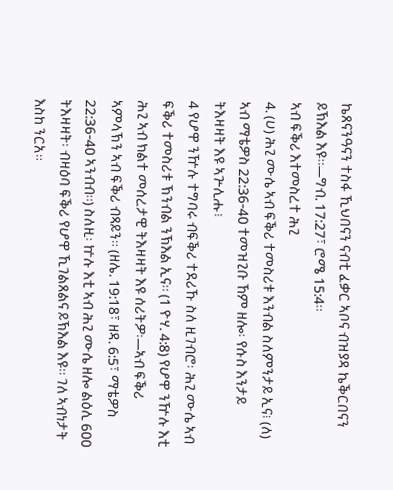ኬጸናንዓናን ተስፋ ኺህበናን ናብቲ ፈቃር ኣቦና ብዝያዳ ኬቕርበናን ይኽእል እዩ።—ግብ. 17:27፣ ሮሜ 15:4።
ኣብ ፍቕሪ እተመስረተ ሕጊ
4. (ሀ) ሕጊ ሙሴ ኣብ ፍቕሪ ተመስሪቱ እንብል ስለምንታይ ኢና፧ (ለ) ኣብ ማቴዎስ 22:36-40 ተመዝጊቡ ኸም ዘሎ፡ የሱስ እንታይ ትእዛዛት እዩ ኣጕሊሑ፧
4 የሆዋ ንዅሉ ተግባሩ ብፍቕሪ ተደሪኹ ስለ ዚገብሮ፡ ሕጊ ሙሴ ኣብ ፍቕሪ ተመስሪቱ ኽንብል ንኽእል ኢና። (1 ዮሃ. 4:8) የሆዋ ንዅሉ እቲ ሕጊ ኣብ ክልተ መሰረታዊ ትእዛዛት እዩ ሰሪትዎ፡—ኣብ ፍቕሪ ኣምላኽን ኣብ ፍቕሪ ብጻይን። (ዘሌ. 19:18፣ ዘዳ. 6:5፣ ማቴዎስ 22:36-40 ኣንብብ።) ስለዚ፡ ኵሉ እቲ ኣብ ሕጊ ሙሴ ዘሎ ልዕሊ 600 ትእዛዛት፡ ብዛዕባ ፍቕሪ የሆዋ ኺገልጸልና ይኽእል እዩ። ገለ ኣብነታት እስከ ንርአ።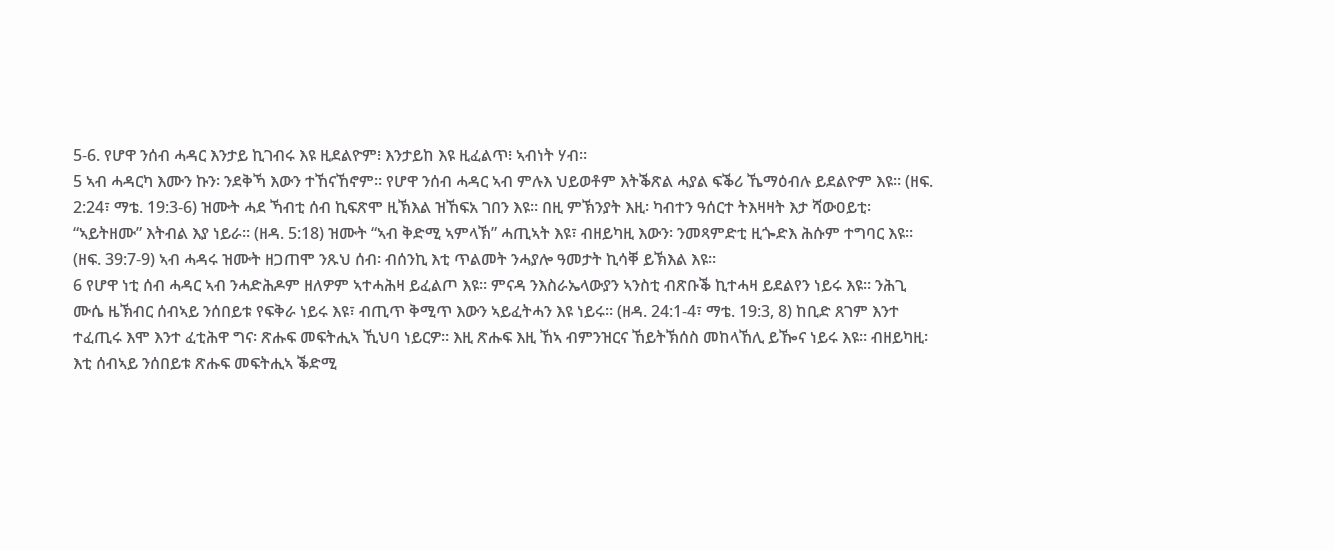5-6. የሆዋ ንሰብ ሓዳር እንታይ ኪገብሩ እዩ ዚደልዮም፧ እንታይከ እዩ ዚፈልጥ፧ ኣብነት ሃብ።
5 ኣብ ሓዳርካ እሙን ኩን፡ ንደቅኻ እውን ተኸናኸኖም። የሆዋ ንሰብ ሓዳር ኣብ ምሉእ ህይወቶም እትቕጽል ሓያል ፍቕሪ ኼማዕብሉ ይደልዮም እዩ። (ዘፍ. 2:24፣ ማቴ. 19:3-6) ዝሙት ሓደ ኻብቲ ሰብ ኪፍጽሞ ዚኽእል ዝኸፍአ ገበን እዩ። በዚ ምኽንያት እዚ፡ ካብተን ዓሰርተ ትእዛዛት እታ ሻውዐይቲ፡ “ኣይትዘሙ” እትብል እያ ነይራ። (ዘዳ. 5:18) ዝሙት “ኣብ ቅድሚ ኣምላኽ” ሓጢኣት እዩ፣ ብዘይካዚ እውን፡ ንመጻምድቲ ዚጐድእ ሕሱም ተግባር እዩ። (ዘፍ. 39:7-9) ኣብ ሓዳሩ ዝሙት ዘጋጠሞ ንጹህ ሰብ፡ ብሰንኪ እቲ ጥልመት ንሓያሎ ዓመታት ኪሳቐ ይኽእል እዩ።
6 የሆዋ ነቲ ሰብ ሓዳር ኣብ ንሓድሕዶም ዘለዎም ኣተሓሕዛ ይፈልጦ እዩ። ምናዳ ንእስራኤላውያን ኣንስቲ ብጽቡቕ ኪተሓዛ ይደልየን ነይሩ እዩ። ንሕጊ ሙሴ ዜኽብር ሰብኣይ ንሰበይቱ የፍቅራ ነይሩ እዩ፣ ብጢጥ ቅሚጥ እውን ኣይፈትሓን እዩ ነይሩ። (ዘዳ. 24:1-4፣ ማቴ. 19:3, 8) ከቢድ ጸገም እንተ ተፈጢሩ እሞ እንተ ፈቲሕዋ ግና፡ ጽሑፍ መፍትሒኣ ኺህባ ነይርዎ። እዚ ጽሑፍ እዚ ኸኣ ብምንዝርና ኸይትኽሰስ መከላኸሊ ይዀና ነይሩ እዩ። ብዘይካዚ፡ እቲ ሰብኣይ ንሰበይቱ ጽሑፍ መፍትሒኣ ቕድሚ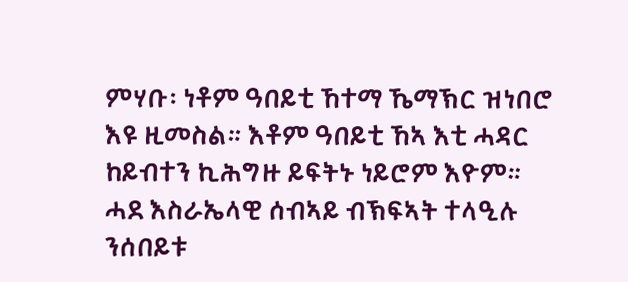ምሃቡ፡ ነቶም ዓበይቲ ኸተማ ኼማኽር ዝነበሮ እዩ ዚመስል። እቶም ዓበይቲ ኸኣ እቲ ሓዳር ከይብተን ኪሕግዙ ይፍትኑ ነይሮም እዮም። ሓደ እስራኤላዊ ሰብኣይ ብኽፍኣት ተላዒሉ ንሰበይቱ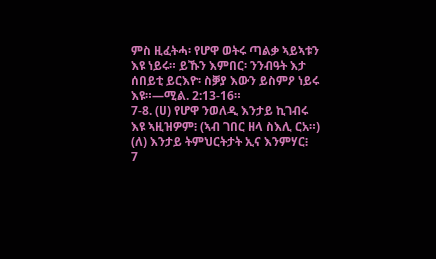ምስ ዚፈትሓ፡ የሆዋ ወትሩ ጣልቃ ኣይኣቱን እዩ ነይሩ። ይኹን እምበር፡ ንንብዓት እታ ሰበይቲ ይርእዮ፡ ስቓያ እውን ይስምዖ ነይሩ እዩ።—ሚል. 2:13-16።
7-8. (ሀ) የሆዋ ንወለዲ እንታይ ኪገብሩ እዩ ኣዚዝዎም፧ (ኣብ ገበር ዘላ ስእሊ ርአ።) (ለ) እንታይ ትምህርትታት ኢና እንምሃር፧
7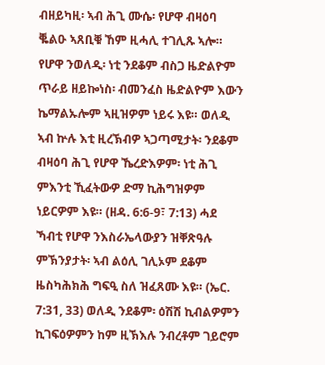ብዘይካዚ፡ ኣብ ሕጊ ሙሴ፡ የሆዋ ብዛዕባ ቘልዑ ኣጸቢቑ ኸም ዚሓሊ ተገሊጹ ኣሎ። የሆዋ ንወለዲ፡ ነቲ ንደቆም ብስጋ ዜድልዮም ጥራይ ዘይኰነስ፡ ብመንፈስ ዜድልዮም እውን ኬማልኡሎም ኣዚዝዎም ነይሩ እዩ። ወለዲ ኣብ ኵሉ እቲ ዚረኽብዎ ኣጋጣሚታት፡ ንደቆም ብዛዕባ ሕጊ የሆዋ ኼረድእዎም፡ ነቲ ሕጊ ምእንቲ ኺፈትውዎ ድማ ኪሕግዝዎም ነይርዎም እዩ። (ዘዳ. 6:6-9፣ 7:13) ሓደ ኻብቲ የሆዋ ንእስራኤላውያን ዝቐጽዓሉ ምኽንያታት፡ ኣብ ልዕሊ ገሊኦም ደቆም ዜስካሕክሕ ግፍዒ ስለ ዝፈጸሙ እዩ። (ኤር. 7:31, 33) ወለዲ ንደቆም፡ ዕሽሽ ኪብልዎምን ኪገፍዕዎምን ከም ዚኽእሉ ንብረቶም ገይሮም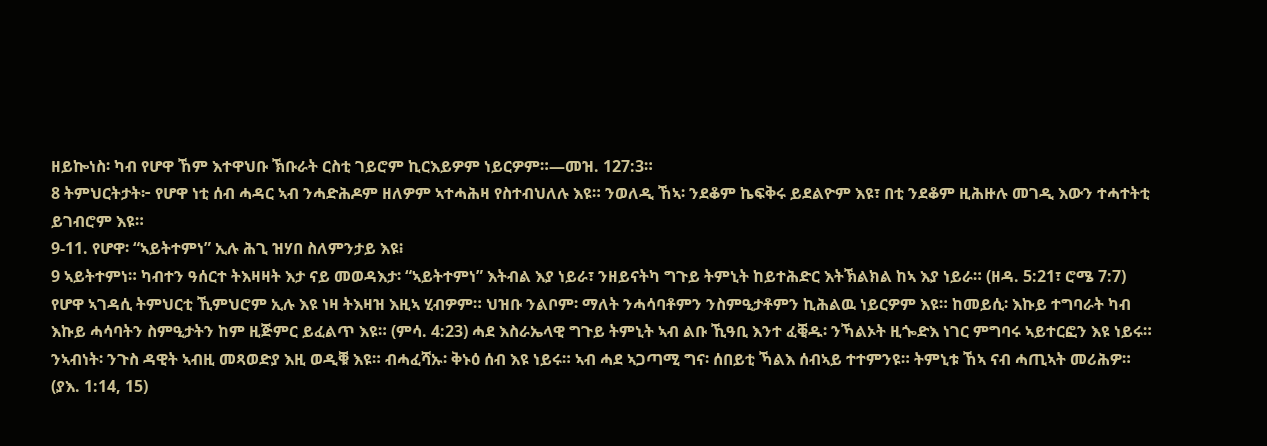ዘይኰነስ፡ ካብ የሆዋ ኸም እተዋህቡ ኽቡራት ርስቲ ገይሮም ኪርእይዎም ነይርዎም።—መዝ. 127:3።
8 ትምህርትታት፦ የሆዋ ነቲ ሰብ ሓዳር ኣብ ንሓድሕዶም ዘለዎም ኣተሓሕዛ የስተብህለሉ እዩ። ንወለዲ ኸኣ፡ ንደቆም ኬፍቅሩ ይደልዮም እዩ፣ በቲ ንደቆም ዚሕዙሉ መገዲ እውን ተሓተትቲ ይገብሮም እዩ።
9-11. የሆዋ፡ “ኣይትተምነ” ኢሉ ሕጊ ዝሃበ ስለምንታይ እዩ፧
9 ኣይትተምነ። ካብተን ዓሰርተ ትእዛዛት እታ ናይ መወዳእታ፡ “ኣይትተምነ” እትብል እያ ነይራ፣ ንዘይናትካ ግጉይ ትምኒት ከይተሕድር እትኽልክል ከኣ እያ ነይራ። (ዘዳ. 5:21፣ ሮሜ 7:7) የሆዋ ኣገዳሲ ትምህርቲ ኺምህሮም ኢሉ እዩ ነዛ ትእዛዝ እዚኣ ሂብዎም። ህዝቡ ንልቦም፡ ማለት ንሓሳባቶምን ንስምዒታቶምን ኪሕልዉ ነይርዎም እዩ። ከመይሲ፡ እኩይ ተግባራት ካብ እኩይ ሓሳባትን ስምዒታትን ከም ዚጅምር ይፈልጥ እዩ። (ምሳ. 4:23) ሓደ እስራኤላዊ ግጉይ ትምኒት ኣብ ልቡ ኺዓቢ እንተ ፈቒዱ፡ ንኻልኦት ዚጐድእ ነገር ምግባሩ ኣይተርፎን እዩ ነይሩ። ንኣብነት፡ ንጉስ ዳዊት ኣብዚ መጻወድያ እዚ ወዲቑ እዩ። ብሓፈሻኡ፡ ቅኑዕ ሰብ እዩ ነይሩ። ኣብ ሓደ ኣጋጣሚ ግና፡ ሰበይቲ ኻልእ ሰብኣይ ተተምንዩ። ትምኒቱ ኸኣ ናብ ሓጢኣት መሪሕዎ። (ያእ. 1:14, 15)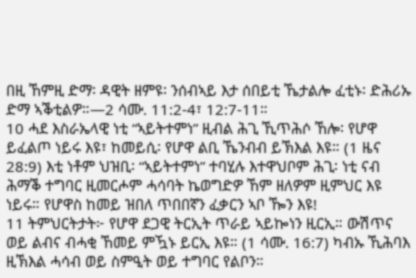በዚ ኸምዚ ድማ፡ ዳዊት ዘምዩ፡ ንሰብኣይ እታ ሰበይቲ ኼታልሎ ፈቲኑ፡ ድሕሪኡ ድማ ኣቕቲልዎ።—2 ሳሙ. 11:2-4፣ 12:7-11።
10 ሓደ እስራኤላዊ ነቲ “ኣይትተምነ” ዚብል ሕጊ ኺጥሕሶ ኸሎ፡ የሆዋ ይፈልጦ ነይሩ እዩ፣ ከመይሲ፡ የሆዋ ልቢ ኼንብብ ይኽእል እዩ። (1 ዜና 28:9) እቲ ነቶም ህዝቢ፡ “ኣይትተምነ” ተባሂሉ እተዋህቦም ሕጊ፡ ነቲ ናብ ሕማቕ ተግባር ዚመርሖም ሓሳባት ኬወግድዎ ኸም ዘለዎም ዚምህር እዩ ነይሩ። የሆዋስ ከመይ ዝበለ ጥበበኛን ፈቃርን ኣቦ ዀን እዩ!
11 ትምህርትታት፦ የሆዋ ደጋዊ ትርኢት ጥራይ ኣይኰነን ዚርኢ። ውሽጥና ወይ ልብና ብሓቂ ኸመይ ምዃኑ ይርኢ እዩ። (1 ሳሙ. 16:7) ካብኡ ኺሕባእ ዚኽእል ሓሳብ ወይ ስምዒት ወይ ተግባር የልቦን።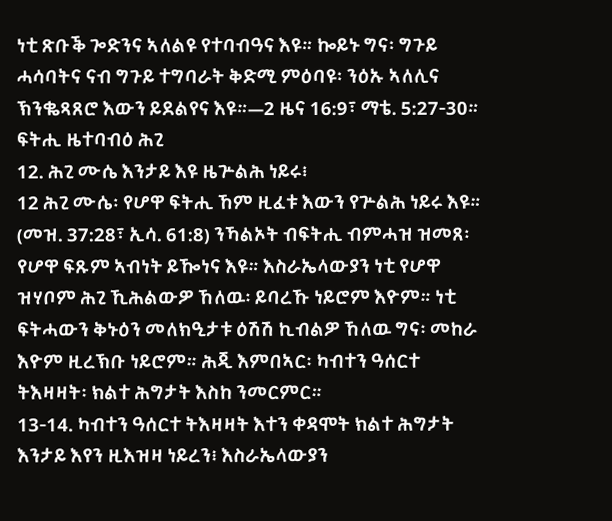ነቲ ጽቡቕ ጐድንና ኣለልዩ የተባብዓና እዩ። ኰይኑ ግና፡ ግጉይ ሓሳባትና ናብ ግጉይ ተግባራት ቅድሚ ምዕባዩ፡ ንዕኡ ኣለሊና ኽንቈጻጸሮ እውን ይደልየና እዩ።—2 ዜና 16:9፣ ማቴ. 5:27-30።
ፍትሒ ዜተባብዕ ሕጊ
12. ሕጊ ሙሴ እንታይ እዩ ዜጕልሕ ነይሩ፧
12 ሕጊ ሙሴ፡ የሆዋ ፍትሒ ኸም ዚፈቱ እውን የጕልሕ ነይሩ እዩ። (መዝ. 37:28፣ ኢሳ. 61:8) ንኻልኦት ብፍትሒ ብምሓዝ ዝመጸ፡ የሆዋ ፍጹም ኣብነት ይዀነና እዩ። እስራኤላውያን ነቲ የሆዋ ዝሃቦም ሕጊ ኺሕልውዎ ኸለዉ፡ ይባረኹ ነይሮም እዮም። ነቲ ፍትሓውን ቅኑዕን መለክዒታቱ ዕሽሽ ኪብልዎ ኸለዉ ግና፡ መከራ እዮም ዚረኽቡ ነይሮም። ሕጂ እምበኣር፡ ካብተን ዓሰርተ ትእዛዛት፡ ክልተ ሕግታት እስከ ንመርምር።
13-14. ካብተን ዓሰርተ ትእዛዛት እተን ቀዳሞት ክልተ ሕግታት እንታይ እየን ዚእዝዛ ነይረን፧ እስራኤላውያን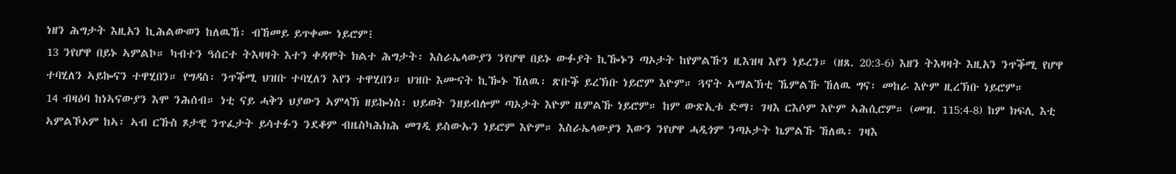ነዘን ሕግታት እዚአን ኪሕልውወን ከለዉኸ፡ ብኸመይ ይጥቀሙ ነይሮም፧
13 ንየሆዋ በይኑ ኣምልኮ። ካብተን ዓሰርተ ትእዛዛት እተን ቀዳሞት ክልተ ሕግታት፡ እስራኤላውያን ንየሆዋ በይኑ ውፉያት ኪዀኑን ጣኦታት ከየምልኹን ዚእዝዛ እየን ነይረን። (ዘጸ. 20:3-6) እዘን ትእዛዛት እዚአን ንጥቕሚ የሆዋ ተባሂለን ኣይኰናን ተዋሂበን። የግዳስ፡ ንጥቕሚ ህዝቡ ተባሂለን እየን ተዋሂበን። ህዝቡ እሙናት ኪዀኑ ኸለዉ፡ ጽቡቕ ይረኽቡ ነይሮም እዮም። ጓኖት ኣማልኽቲ ኼምልኹ ኸለዉ ግና፡ መከራ እዮም ዚረኽቡ ነይሮም።
14 ብዛዕባ ከነኣናውያን እሞ ንሕሰብ። ነቲ ናይ ሓቅን ህያውን ኣምላኽ ዘይኰነስ፡ ህይወት ንዘይብሎም ጣኦታት እዮም ዜምልኹ ነይሮም። ከም ውጽኢቱ ድማ፡ ገዛእ ርእሶም እዮም ኣሕሲሮም። (መዝ. 115:4-8) ከም ክፍሊ እቲ ኣምልኾኦም ከኣ፡ ኣብ ርኹስ ጾታዊ ንጥፈታት ይሳተፉን ንደቆም ብዜስካሕክሕ መገዲ ይስውኡን ነይሮም እዮም። እስራኤላውያን እውን ንየሆዋ ሓዲጎም ንጣኦታት ኬምልኹ ኸለዉ፡ ገዛእ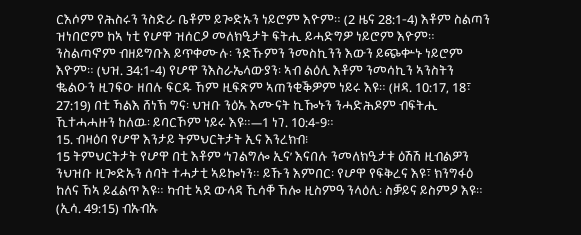ርእሶም የሕስሩን ንስድራ ቤቶም ይጐድኡን ነይሮም እዮም። (2 ዜና 28:1-4) እቶም ስልጣን ዝነበሮም ከኣ ነቲ የሆዋ ዝሰርዖ መለክዒታት ፍትሒ ይሓድግዎ ነይሮም እዮም። ንስልጣኖም ብዘይግቡእ ይጥቀሙሉ፡ ንድኹምን ንመስኪንን እውን ይጭቍኑ ነይሮም እዮም። (ህዝ. 34:1-4) የሆዋ ንእስራኤላውያን፡ ኣብ ልዕሊ እቶም ንመሳኪን ኣንስትን ቈልዑን ዚገፍዑ ዘበሉ ፍርዱ ኸም ዚፍጽም ኣጠንቂቕዎም ነይሩ እዩ። (ዘዳ. 10:17, 18፣ 27:19) በቲ ኻልእ ሸነኽ ግና፡ ህዝቡ ንዕኡ እሙናት ኪዀኑን ንሓድሕዶም ብፍትሒ ኺተሓሓዙን ከለዉ፡ ይባርኾም ነይሩ እዩ።—1 ነገ. 10:4-9።
15. ብዛዕባ የሆዋ እንታይ ትምህርትታት ኢና እንረክብ፧
15 ትምህርትታት የሆዋ በቲ እቶም ‘ነገልግሎ ኢና’ እናበሉ ንመለክዒታቱ ዕሽሽ ዚብልዎን ንህዝቡ ዚጐድኡን ሰባት ተሓታቲ ኣይኰነን። ይኹን እምበር፡ የሆዋ የፍቅረና እዩ፣ ክንግፋዕ ከለና ኸኣ ይፈልጥ እዩ። ካብቲ ኣደ ውላዳ ኺሳቐ ኸሎ ዚስምዓ ንላዕሊ፡ ስቓይና ይስምዖ እዩ። (ኢሳ. 49:15) ብኡብኡ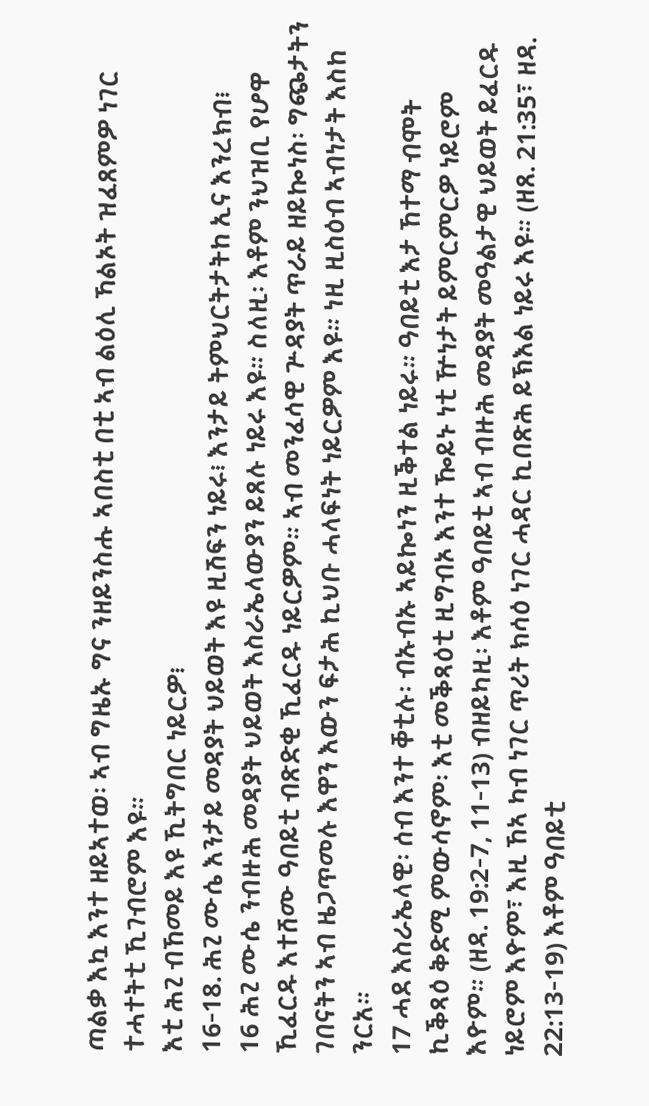ጣልቃ እኳ እንተ ዘይኣተወ፡ ኣብ ግዜኡ ግና ንዘይንስሑ ኣበስቲ በቲ ኣብ ልዕሊ ኻልኦት ዝፈጸምዎ ነገር ተሓተትቲ ኺገብሮም እዩ።
እቲ ሕጊ ብኸመይ እዩ ኺትግበር ነይርዎ፧
16-18. ሕጊ ሙሴ እንታይ መዳያት ህይወት እዩ ዚሽፍን ነይሩ፧ እንታይ ትምህርትታትከ ኢና እንረክብ፧
16 ሕጊ ሙሴ ንብዙሕ መዳያት ህይወት እስራኤላውያን ይጸሉ ነይሩ እዩ። ስለዚ፡ እቶም ንህዝቢ የሆዋ ኺፈርዱ እተሸሙ ዓበይቲ ብጽድቂ ኺፈርዱ ነይርዎም። ኣብ መንፈሳዊ ጕዳያት ጥራይ ዘይኰነስ፡ ግጭታትን ገበናትን ኣብ ዜጋጥመሉ እዋን እውን ፍታሕ ኪህቡ ሓላፍነት ነይርዎም እዩ። ነዚ ዚስዕብ ኣብነታት እስከ ንርአ።
17 ሓደ እስራኤላዊ፡ ሰብ እንተ ቐቲሉ፡ ብኡብኡ ኣይኰነን ዚቕተል ነይሩ። ዓበይቲ እታ ኸተማ ብሞት ኪቕጻዕ ቅድሚ ምውሳኖም፡ እቲ መቕጻዕቲ ዚግብኦ እንተ ዀይኑ ነቲ ዅነታት ይምርምርዎ ነይሮም እዮም። (ዘዳ. 19:2-7, 11-13) ብዘይካዚ፡ እቶም ዓበይቲ ኣብ ብዙሕ መዳያት መዓልታዊ ህይወት ይፈርዱ ነይሮም እዮም፣ እዚ ኸኣ ካብ ነገር ጥሪት ክሳዕ ነገር ሓዳር ኪበጽሕ ይኽእል ነይሩ እዩ። (ዘጸ. 21:35፣ ዘዳ. 22:13-19) እቶም ዓበይቲ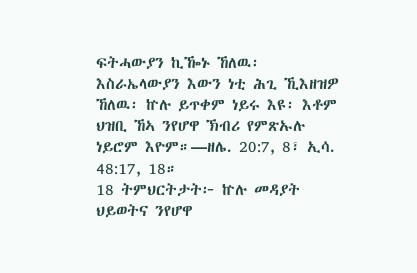ፍትሓውያን ኪዀኑ ኸለዉ፡ እስራኤላውያን እውን ነቲ ሕጊ ኺእዘዝዎ ኸለዉ፡ ኵሉ ይጥቀም ነይሩ እዩ፡ እቶም ህዝቢ ኸኣ ንየሆዋ ኽብሪ የምጽኡሉ ነይሮም እዮም።—ዘሌ. 20:7, 8፣ ኢሳ. 48:17, 18።
18 ትምህርትታት፦ ኵሉ መዳያት ህይወትና ንየሆዋ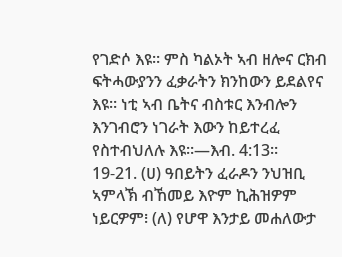የገድሶ እዩ። ምስ ካልኦት ኣብ ዘሎና ርክብ ፍትሓውያንን ፈቃራትን ክንከውን ይደልየና እዩ። ነቲ ኣብ ቤትና ብስቱር እንብሎን እንገብሮን ነገራት እውን ከይተረፈ የስተብህለሉ እዩ።—እብ. 4:13።
19-21. (ሀ) ዓበይትን ፈራዶን ንህዝቢ ኣምላኽ ብኸመይ እዮም ኪሕዝዎም ነይርዎም፧ (ለ) የሆዋ እንታይ መሐለውታ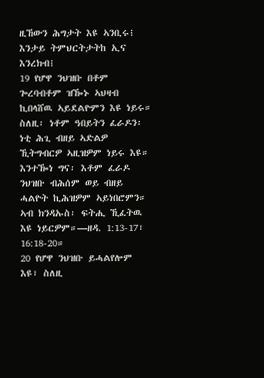ዚኸውን ሕግታት እዩ ኣንቢሩ፧ እንታይ ትምህርትታትከ ኢና እንረክብ፧
19 የሆዋ ንህዝቡ በቶም ጐረባብቶም ዝዀኑ ኣህዛብ ኪበላሸዉ ኣይደልዮምን እዩ ነይሩ። ስለዚ፡ ነቶም ዓበይትን ፈራዶን፡ ነቲ ሕጊ ብዘይ ኣድልዎ ኺትግብርዎ ኣዚዝዎም ነይሩ እዩ። እንተዀነ ግና፡ እቶም ፈራዶ ንህዝቡ ብሕሰም ወይ ብዘይ ሓልዮት ኪሕዝዎም ኣይነበሮምን። ኣብ ክንዳኡስ፡ ፍትሒ ኺፈትዉ እዩ ነይርዎም።—ዘዳ. 1:13-17፣ 16:18-20።
20 የሆዋ ንህዝቡ ይሓልየሎም እዩ፣ ስለዚ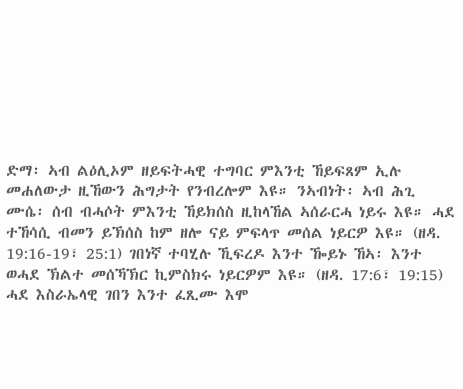ድማ፡ ኣብ ልዕሊኦም ዘይፍትሓዊ ተግባር ምእንቲ ኸይፍጸም ኢሉ መሐለውታ ዚኸውን ሕግታት የንብረሎም እዩ። ንኣብነት፡ ኣብ ሕጊ ሙሴ፡ ሰብ ብሓሶት ምእንቲ ኸይክሰስ ዚከላኸል ኣሰራርሓ ነይሩ እዩ። ሓደ ተኸሳሲ ብመን ይኽሰስ ከም ዘሎ ናይ ምፍላጥ መሰል ነይርዎ እዩ። (ዘዳ. 19:16-19፣ 25:1) ገበነኛ ተባሂሉ ኺፍረዶ እንተ ዀይኑ ኸኣ፡ እንተ ወሓደ ኽልተ መሰኻኽር ኪምስክሩ ነይርዎም እዩ። (ዘዳ. 17:6፣ 19:15) ሓደ እስራኤላዊ ገበን እንተ ፈጺሙ እሞ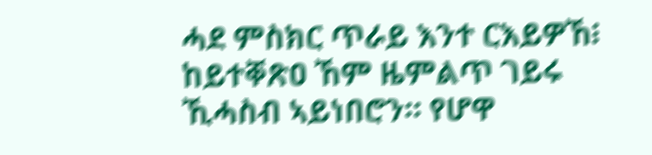ሓደ ምስክር ጥራይ እንተ ርእይዎኸ፧ ከይተቐጽዐ ኸም ዜምልጥ ገይሩ ኺሓስብ ኣይነበሮን። የሆዋ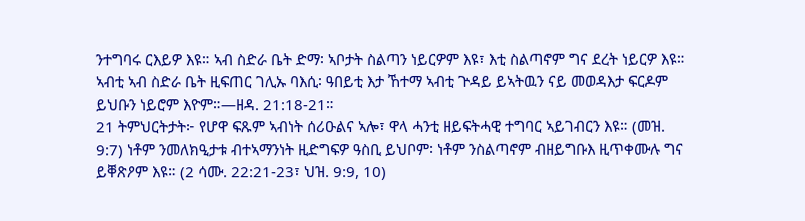ንተግባሩ ርእይዎ እዩ። ኣብ ስድራ ቤት ድማ፡ ኣቦታት ስልጣን ነይርዎም እዩ፣ እቲ ስልጣኖም ግና ደረት ነይርዎ እዩ። ኣብቲ ኣብ ስድራ ቤት ዚፍጠር ገሊኡ ባእሲ፡ ዓበይቲ እታ ኸተማ ኣብቲ ጕዳይ ይኣትዉን ናይ መወዳእታ ፍርዶም ይህቡን ነይሮም እዮም።—ዘዳ. 21:18-21።
21 ትምህርትታት፦ የሆዋ ፍጹም ኣብነት ሰሪዑልና ኣሎ፣ ዋላ ሓንቲ ዘይፍትሓዊ ተግባር ኣይገብርን እዩ። (መዝ. 9:7) ነቶም ንመለክዒታቱ ብተኣማንነት ዚድግፍዎ ዓስቢ ይህቦም፡ ነቶም ንስልጣኖም ብዘይግቡእ ዚጥቀሙሉ ግና ይቐጽዖም እዩ። (2 ሳሙ. 22:21-23፣ ህዝ. 9:9, 10)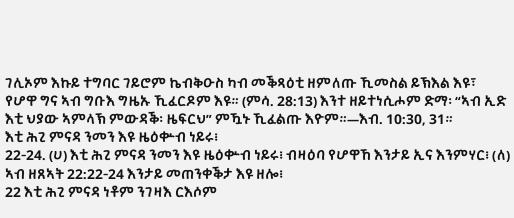ገሊኦም እኩይ ተግባር ገይሮም ኬብቅዑስ ካብ መቕጻዕቲ ዘምለጡ ኺመስል ይኽእል እዩ፣ የሆዋ ግና ኣብ ግቡእ ግዜኡ ኺፈርዶም እዩ። (ምሳ. 28:13) እንተ ዘይተነሲሖም ድማ፡ “ኣብ ኢድ እቲ ህያው ኣምላኽ ምውዳቕ፡ ዜፍርህ” ምዃኑ ኺፈልጡ እዮም።—እብ. 10:30, 31።
እቲ ሕጊ ምናዳ ንመን እዩ ዜዕቍብ ነይሩ፧
22-24. (ሀ) እቲ ሕጊ ምናዳ ንመን እዩ ዜዕቍብ ነይሩ፧ ብዛዕባ የሆዋኸ እንታይ ኢና እንምሃር፧ (ለ) ኣብ ዘጸኣት 22:22-24 እንታይ መጠንቀቕታ እዩ ዘሎ፧
22 እቲ ሕጊ ምናዳ ነቶም ንገዛእ ርእሶም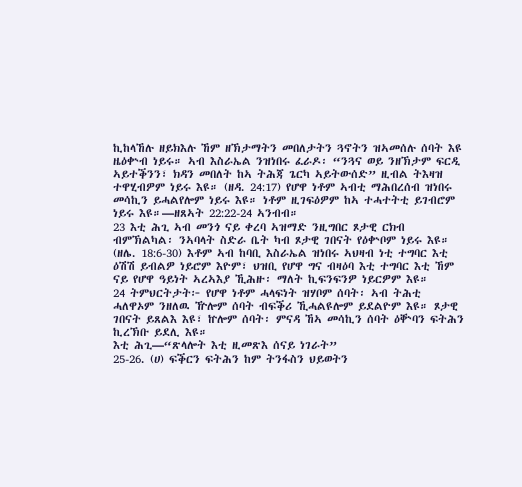ኪከላኸሉ ዘይክእሉ ኸም ዘኽታማትን መበለታትን ጓኖትን ዝኣመሰሉ ሰባት እዩ ዜዕቍብ ነይሩ። ኣብ እስራኤል ንዝነበሩ ፈራዶ፡ “ንጓና ወይ ንዘኽታም ፍርዲ ኣይተቕንን፣ ክዳን መበለት ከኣ ትሕጃ ጌርካ ኣይትውሰድ” ዚብል ትእዛዝ ተዋሂብዎም ነይሩ እዩ። (ዘዳ. 24:17) የሆዋ ነቶም ኣብቲ ማሕበረሰብ ዝነበሩ መሳኪን ይሓልየሎም ነይሩ እዩ። ነቶም ዚገፍዕዎም ከኣ ተሓተትቲ ይገብሮም ነይሩ እዩ።—ዘጸኣት 22:22-24 ኣንብብ።
23 እቲ ሕጊ ኣብ መንጎ ናይ ቀረባ ኣዝማድ ንዚግበር ጾታዊ ርክብ ብምኽልካል፡ ንኣባላት ስድራ ቤት ካብ ጾታዊ ገበናት የዕቍቦም ነይሩ እዩ። (ዘሌ. 18:6-30) እቶም ኣብ ከባቢ እስራኤል ዝነበሩ ኣህዛብ ነቲ ተግባር እቲ ዕሽሽ ይብልዎ ነይሮም እዮም፣ ህዝቢ የሆዋ ግና ብዛዕባ እቲ ተግባር እቲ ኸም ናይ የሆዋ ዓይነት ኣረኣእያ ኺሕዙ፡ ማለት ኪፍንፍንዎ ነይርዎም እዩ።
24 ትምህርትታት፦ የሆዋ ነቶም ሓላፍነት ዝሃቦም ሰባት፡ ኣብ ትሕቲ ሓለዋኦም ንዘለዉ ዅሎም ሰባት ብፍቕሪ ኺሓልዩሎም ይደልዮም እዩ። ጾታዊ ገበናት ይጸልእ እዩ፣ ኵሎም ሰባት፡ ምናዳ ኸኣ መሳኪን ሰባት ዕቝባን ፍትሕን ኪረኽቡ ይደሊ እዩ።
እቲ ሕጊ—“ጽላሎት እቲ ዚመጽእ ሰናይ ነገራት”
25-26. (ሀ) ፍቕርን ፍትሕን ከም ትንፋስን ህይወትን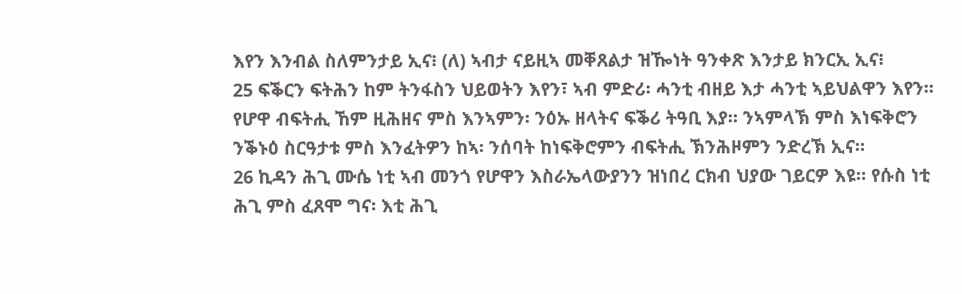እየን እንብል ስለምንታይ ኢና፧ (ለ) ኣብታ ናይዚኣ መቐጸልታ ዝዀነት ዓንቀጽ እንታይ ክንርኢ ኢና፧
25 ፍቕርን ፍትሕን ከም ትንፋስን ህይወትን እየን፣ ኣብ ምድሪ፡ ሓንቲ ብዘይ እታ ሓንቲ ኣይህልዋን እየን። የሆዋ ብፍትሒ ኸም ዚሕዘና ምስ እንኣምን፡ ንዕኡ ዘላትና ፍቕሪ ትዓቢ እያ። ንኣምላኽ ምስ እነፍቅሮን ንቕኑዕ ስርዓታቱ ምስ እንፈትዎን ከኣ፡ ንሰባት ከነፍቅሮምን ብፍትሒ ኽንሕዞምን ንድረኽ ኢና።
26 ኪዳን ሕጊ ሙሴ ነቲ ኣብ መንጎ የሆዋን እስራኤላውያንን ዝነበረ ርክብ ህያው ገይርዎ እዩ። የሱስ ነቲ ሕጊ ምስ ፈጸሞ ግና፡ እቲ ሕጊ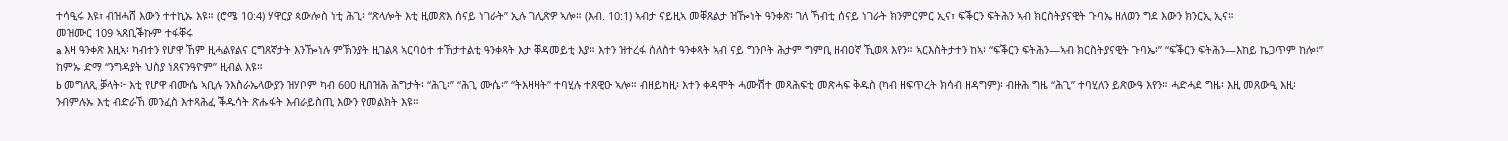ተሳዒሩ እዩ፣ ብዝሓሸ እውን ተተኪኡ እዩ። (ሮሜ 10:4) ሃዋርያ ጳውሎስ ነቲ ሕጊ፡ “ጽላሎት እቲ ዚመጽእ ሰናይ ነገራት” ኢሉ ገሊጽዎ ኣሎ። (እብ. 10:1) ኣብታ ናይዚኣ መቐጸልታ ዝዀነት ዓንቀጽ፡ ገለ ኻብቲ ሰናይ ነገራት ክንምርምር ኢና፣ ፍቕርን ፍትሕን ኣብ ክርስትያናዊት ጉባኤ ዘለወን ግደ እውን ክንርኢ ኢና።
መዝሙር 109 ኣጸቢቕኩም ተፋቐሩ
a እዛ ዓንቀጽ እዚኣ፡ ካብተን የሆዋ ኸም ዚሓልየልና ርግጸኛታት እንዀነሉ ምኽንያት ዚገልጻ ኣርባዕተ ተኸታተልቲ ዓንቀጻት እታ ቐዳመይቲ እያ። እተን ዝተረፋ ሰለስተ ዓንቀጻት ኣብ ናይ ግንቦት ሕታም ግምቢ ዘብዐኛ ኺወጻ እየን። ኣርእስትታተን ከኣ፡ “ፍቕርን ፍትሕን—ኣብ ክርስትያናዊት ጉባኤ፡” “ፍቕርን ፍትሕን—እከይ ኬጋጥም ከሎ፡” ከምኡ ድማ “ንግዳያት ህስያ ነጸናንዓዮም” ዚብል እዩ።
b መግለጺ ቓላት፦ እቲ የሆዋ ብሙሴ ኣቢሉ ንእስራኤላውያን ዝሃቦም ካብ 600 ዚበዝሕ ሕግታት፡ “ሕጊ፡” “ሕጊ ሙሴ፡” “ትእዛዛት” ተባሂሉ ተጸዊዑ ኣሎ። ብዘይካዚ፡ እተን ቀዳሞት ሓሙሽተ መጻሕፍቲ መጽሓፍ ቅዱስ (ካብ ዘፍጥረት ክሳብ ዘዳግም)፡ ብዙሕ ግዜ “ሕጊ” ተባሂለን ይጽውዓ እየን። ሓድሓደ ግዜ፡ እዚ መጸውዒ እዚ፡ ንብምሉኡ እቲ ብድራኸ መንፈስ እተጻሕፈ ቕዱሳት ጽሑፋት እብራይስጢ እውን የመልክት እዩ።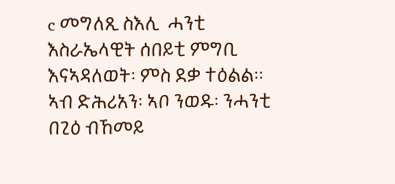c መግለጺ ስእሊ  ሓንቲ እስራኤላዊት ሰበይቲ ምግቢ እናኣዳለወት፡ ምስ ደቃ ተዕልል። ኣብ ድሕሪአን፡ ኣቦ ንወዱ፡ ንሓንቲ በጊዕ ብኸመይ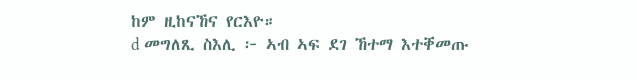ከም ዚከናኸና የርእዮ።
d መግለጺ ስእሊ ፦ ኣብ ኣፍ ደገ ኸተማ እተቐመጡ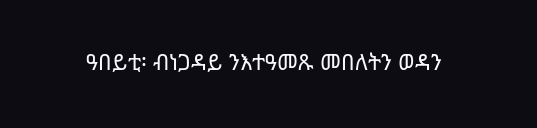ዓበይቲ፡ ብነጋዳይ ንእተዓመጹ መበለትን ወዳን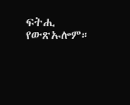ፍትሒ የውጽኡሎም።